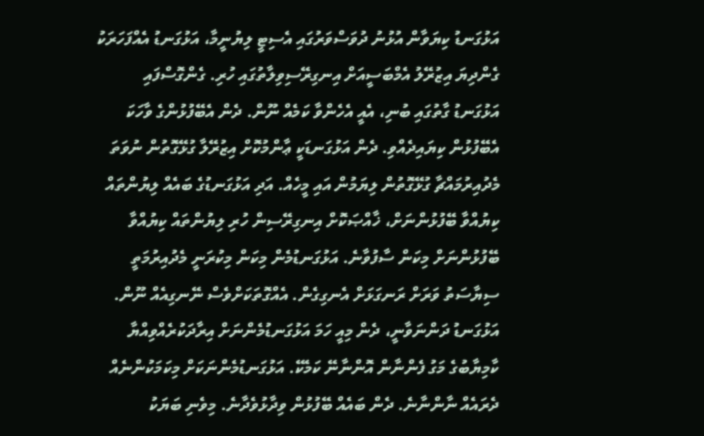އަޅުގަނޑު ކިޔަވާން އުޅުނު ދުވަސްވަރުގައި އެސިޓީ ލިޔުނީމާ، އަޅުގަނޑު އެއްފަހަރަކު ގެންދިޔަ އިޒުރޭލު އެމްބަސީއަށް އިނގިރޭސިވިލާތުގައި ހުރި. ގެންގޮސްފައި އަޅުގަނޑު ގާތުގައި ބުނި، އެއީ އެހެންވާ ކަމެއް ނޫން. ދެން އެބޭފުޅުންގެ ވާހަކަ އެބޭފުޅުން ކިޔައިދެއްވި. ދެން އަޅުގަނޑަކީ ޢާންމުކޮށް އިޒުރޭލާ ގުޅޭގޮތުން ނުވަތަ މެދުއިރުމައްޗާ ގުޅޭގޮތުން ލިޔަމުން އައި މީހެއް. އަދި އަޅުގަނޑުގެ ބައެއް ލިޔުންތައް ކިޔުއްވާ ބޭފުޅުންނަށް، ޚާއްޞަކޮށް އިނގިރޭސިން ހުރި ލިޔުންތައް ކިޔުއްވާ ބޭފުޅުންނަށް މިކަން ސާފުވާނެ. އަޅުގަނޑުމެން މިކަން މިކުރަނީ މެދުއިރުމަތީ ސިޔާސަތު ވަރަށް ރަނގަޅަށް އެނގިގެން. އެއްގޮތަކަށްވެސް ނޭނގިއެއް ނޫން. އަޅުގަނޑު ދަންނަވާނީ، ދެން މިއީ ހަމަ އަޅުގަނޑުމެންނަށް އިރާދަކުރެއްވިއްޔާ ކާމިޔާބުގެ މަގު ފެންނާން އޮންނާނޭ ކަމެކޭ. އަޅުގަނޑުމެންނަކަށް މިކަމަކުންނެއް ދެރައެއް ނާންނާނެ. ދެން ބައެއް ބޭފުޅުން ވިދާޅުވެދާނެ. މިވެނި ބަޔަކު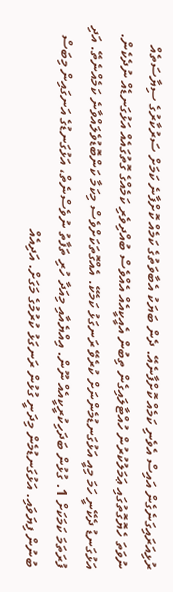ރުޅިއަރައިގަނެގެން އައިސް އެވެނި ކަމެއް ކޮށްފާނެއޭ. ދެން ބަޔަކު އެބާވަތުގެ ކަމެއް ކޮށްފާނެ ކަމަށް ސަރުކާރުގެ ސިޔާސަތެއް ނުވަތަ ހެޔޮގޮތުގައި ޢަމަލުކުރުން ހުއްޓާލައިގެން ތިބުން އެއީކީއެއް އެއްވެސް ބުއްދިވެރި ކަމެއްގެ ގޮތުގައެއް އަޅުގަނޑެއް ނުދެކެން. އަޅުގަނޑު ދެކޭނީ ހަމަ މިއީ އަޅުގަނޑުމެންނަށް ކުރެވޭ ރަނގަޅު ކަމެކޭ. އެއްގޮތަކަށްވެސް މިކަމާ ކަންބޮޑުވެލައްވާނެ ކަމެއްނެތޭ. އަދި ފުރަތަމަ ކަމަކަށް 1. ގުޅުން ބަދަހިކުރީކީއެއް ނޫން. އިއްޔެއާއި މިއަދާ ހުރި ތަފާތު ނުވެސްނެތް، އަޅުގަނޑުގެ އަނގައިން މިބަސް ބުނުން ފިޔަވައި. އަޅުގަނޑުމެން މިދަނީ ގުޅުން ރަނގަޅު ކުރުމުގެ މަގަށް. އަދިއެއް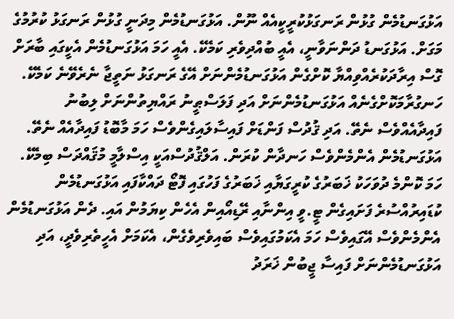އަޅުގަނޑުމެން ގުޅުން ރަނގަޅުކުރީކީއެއް ނޫން. އަޅުގަނޑުމެން މިދަނީ ގުޅުން ރަނގަޅު ކުރުމުގެ މަގަށް. އަޅުގަނޑު ދަންނަވާނީ، އެއީ ބުއްދިވެރި ކަމެކޭ. އެއީ ހަމަ އަޅުގަނޑުމެން އެކީގައި ބާރަށް ގޮސް އިރާދަކުރެއްވިއްޔާ ކޮށްގެން އަޅުގަނޑުމެންނަށް އޭގެ ރަނގަޅު ނަތީޖާ ނެރެވޭނެ ކަމެކޭ. ހަނގުރާމަކޮށްގެނެއް އަޅުގަނޑުމެންނަށް އަދި ފަލަސްޠީނު ރައްޔިތުންނަށް ލިބުނު ފައިދާއެއްވެސް ނެތޭ. އަދި ޤުދުސް ފަންޑަށް ފައިސާލައިގެންވެސް ހަމަ މާބޮޑު ފައިދާއެއް ނެތޭ. އަޅުގަނޑުމެން އެންމެންވެސް ހަނދާން ކުރަން. އަލްޤުދުސްއަކީ އިސްލާމީ މުޤައްދަސް ބިމެކޭ. ހަމަ ކޮންމެ ދުވަހަކު ޚަބަރުގެ ކުރީގަޔާއި ޚަބަރުގެ ފަހުގައި ފޮޓޯ ދައްކާފައި އަޅުގަނޑުމެން ކުޑައިރުއްސުރެ ފަށައިގެން ޓީ.ވީ އިންނާއި ރޭޑިއޯއިން އެހެން ކިޔަމުން އައި. ދެން އަޅުގަނޑުމެން އެންމެންވެސް އޭގައިވެސް ހަމަ އެކަމުގައިވެސް ބައިވެރިވެގެން، އެކަމަށް އެހީތެރިވެދީ، އަދި އަޅުގަނޑުމެންނަށް ފައިސާ ޖީބުން ޚަރަދު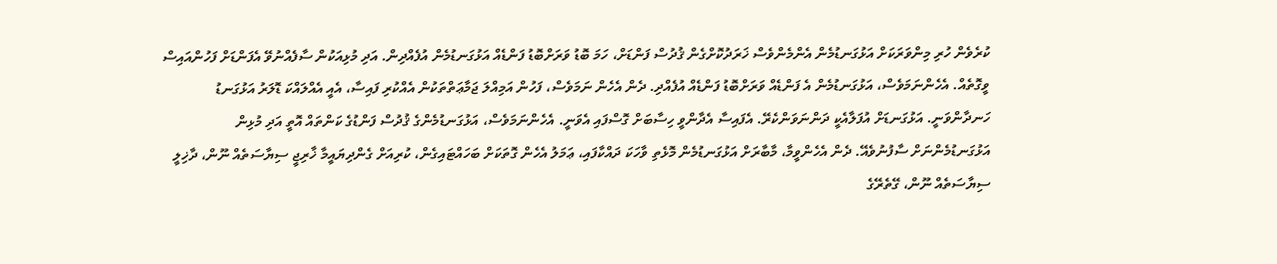ކުރެވެން ހުރި މިންވަރަކަށް އަޅުގަނޑުމެން އެންމެންވެސް ޚަރަދުކޮށްގެން ޤުދުސް ފަންޑަށް، ހަމަ ބޮޑު ވަރަށްބޮޑު ފަންޑެއް އަޅުގަނޑުމެން އުފެއްދިން. އަދި މުޅިއަކުން ސާފެއްނުވޭ އެފަންޑަށް ފަހުންއައިސް ވީގޮތެއް. އެހެންނަމަވެސް، އަޅުގަނޑުމެން އެ ފަންޑެއް ވަރަށްބޮޑު ފަންޑެއް އުފެއްދި. ދެން އެހެން ނަމަވެސް، ފަހުން އަމިއްލަ ޖަމާޢަތްތަކުން އެއްކުރި ފައިސާ، އެއީ އެއްލައްކަ ޑޮލަރު އަޅުގަނޑު ހަނދާންވަނީ. އަޅުގަނޑަށް އުފަލާއެކީ ދަންނަވަންކެރޭ. އެފައިސާ އެދާންވީ ހިސާބަށް ގޮސްފައި އެވަނީ. އެހެންނަމަވެސް، އަޅުގަނޑުމެންގެ ޤުދުސް ފަންޑުގެ ކަންތައް އޮތީ އަދި މުޅިން އަޅުގަނޑުމެންނަށް ސާފުނުވެއޭ. ދެން އެހެންވީމާ، މާބާރަށް އަޅުގަނޑުމެން މޮޅެތި ވާހަކަ ދައްކާފައި، ޢަމަލު އެހެން ގޮތަކަށް ބަހައްޓައިގެން، ކުރިއަށް ގެންދިޔައީމާ ޚާރިޖީ ސިޔާސަތެއް ނޫން، ދާޚިލީ ސިޔާސަތެއް ނޫން، ގޭތެރޭގެ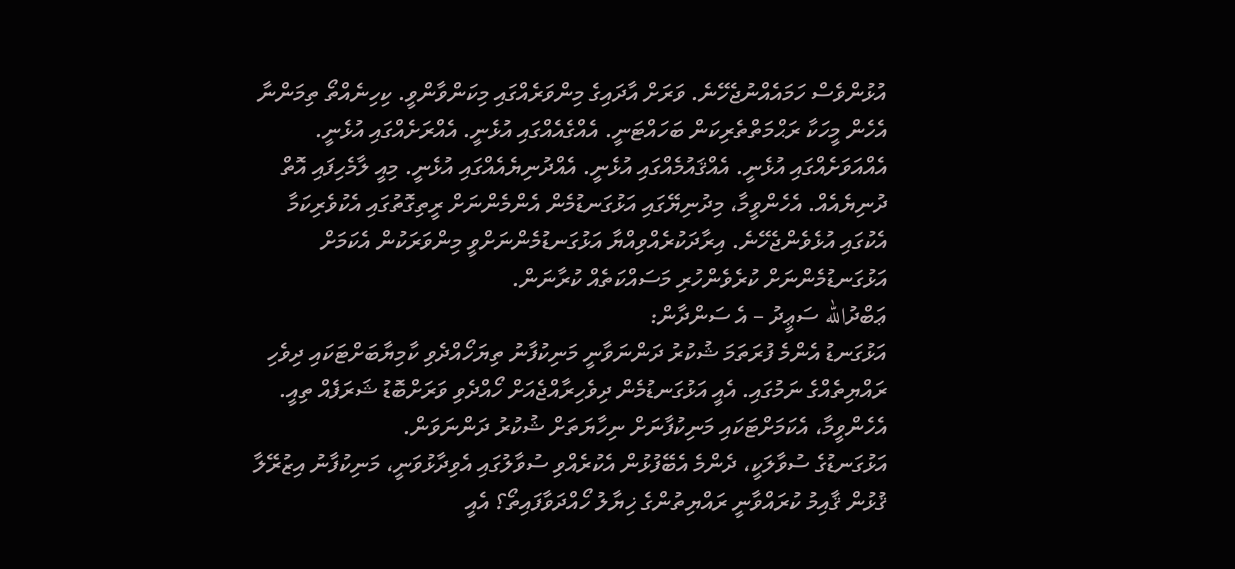އުޅުންވެސް ހަމައެއްނުޖެހޭނެ. ވަރަށް އާދައިގެ މިންވަރެއްގައި މިކަންވާންވީ. ކިހިނެއްތޯ ތިމަންނާ އެހެން މީހަކާ ރަޙްމަތްތެރިކަން ބަހައްޓަނީ. އެއްގެއެއްގައި އުޅެނީ. އެއްރަށެއްގައި އުޅެނީ. އެއްއަވަށެއްގައި އުޅެނީ. އެއްޤައުމެއްގައި އުޅެނީ. އެއްދުނިޔެއެއްގައި އުޅެނީ. މިއީ ލާމެހިފައި އޮތް ދުނިޔެއެއް. އެހެންވީމާ، މިދުނިޔޭގައި އަޅުގަނޑުމެން އެންމެންނަށް ރީތިގޮތުގައި އެކުވެރިކަމާ އެކުގައި އުޅެވެންޖެހޭނެ. އިރާދަކުރެއްވިއްޔާ އަޅުގަނޑުމެންނަށްވީ މިންވަރަކުން އެކަމަށް އަޅުގަނޑުމެންނަށް ކުރެވެންހުރި މަސައްކަތެއް ކުރާނަން.
ޢަބްދުالله ސަޢީދު – އެ ސަންދާން:
އަޅުގަނޑު އެންމެ ފުރަތަމަ ޝުކުރު ދަންނަވާނީ މަނިކުފާނު ތިޔަހޯއްދެވި ކާމިޔާބަށްޓަކައި ދިވެހި ރައްޔިތެއްގެ ނަމުގައި. އެއީ އަޅުގަނޑުމެން ދިވެހިރާއްޖެއަށް ހޯއްދެވި ވަރަށްބޮޑު ޝަރަފެއް ތިއީ. އެހެންވީމާ، އެކަމަށްޓަކައި މަނިކުފާނަށް ނިހާޔަތަށް ޝުކުރު ދަންނަވަން.
އަޅުގަނޑުގެ ސުވާލަކީ، ދެންމެ އެބޭފުޅުން އެކުރެއްވި ސުވާލުގައި އެވިދާޅުވަނީ، މަނިކުފާނު އިޒުރޭލާ ޤުޅުން ޤާއިމު ކުރައްވާނީ ރައްޔިތުންގެ ޚިޔާލު ހޯއްދަވާފައިތޯ؟ އެއީ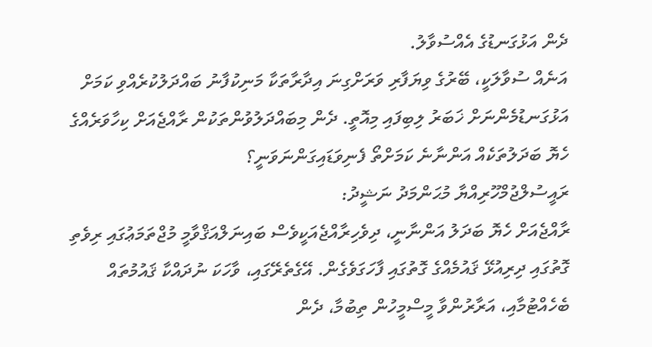ދެން އަޅުގަނޑުގެ އެއްސުވާލު.
އަނެއް ސުވާލަކީ، ބޭރުގެ ވިޔަފާރި ވަރަށްގިނަ އިދާރާތަކާ މަނިކުފާނު ބައްދަލުކުރެއްވި ކަމަށް އަޅުގަނޑުމެންނަށް ޚަބަރު ލިބިފައި މިއޮތީ. ދެން މިބައްދަލުވުންތަކުން ރާއްޖެއަށް ކިހާވަރެއްގެ ހެޔޮ ބަދަލުތަކެއް އަންނާނެ ކަމަށްތޯ ފެނިވަޑައިގަންނަވަނީ؟
ރައީސުލްޖުމްހޫރިއްޔާ މުޙަންމަދު ނަޝީދު:
ރާއްޖެއަށް ހެޔޮ ބަދަލު އަންނާނީ، ދިވެހިރާއްޖެއަކީވެސް ބައިނަލްއަޤްވާމީ މުޖްތަމަޢުގައި ރިވެތި ގޮތުގައި ދިރިއުޅޭ ޤައުމެއްގެ ގޮތުގައި ފާހަގަވެގެން. އޭގެތެރޭގައި، ވާހަކަ ނުދައްކާ ޤައުމުތައް ބެހެއްޓުމާއި، އަރާރުންވާ މީސްމީހުން ތިބުމާ، ދެން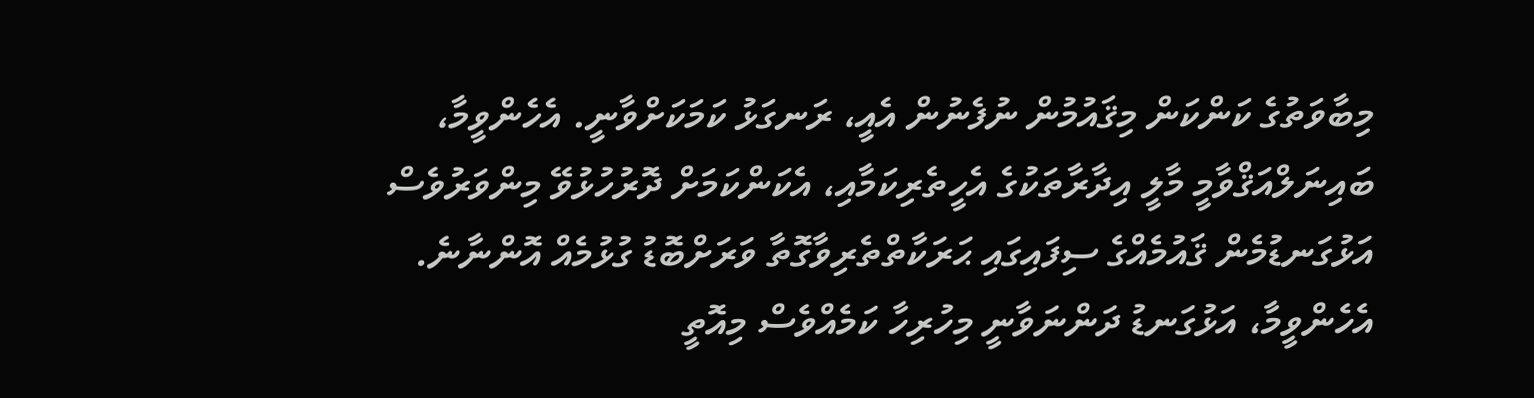މިބާވަތުގެ ކަންކަން މިޤައުމުން ނުފެނުން އެއީ، ރަނގަޅު ކަމަކަށްވާނީ. އެހެންވީމާ، ބައިނަލްއަޤްވާމީ މާލީ އިދާރާތަކުގެ އެހީތެރިކަމާއި، އެކަންކަމަށް ދޮރުހުޅުވޭ މިންވަރުވެސް އަޅުގަނޑުމެން ޤައުމެއްގެ ސިފައިގައި ޙަރަކާތްތެރިވާގޮތާ ވަރަށްބޮޑު ގުޅުމެއް އޮންނާނެ. އެހެންވީމާ، އަޅުގަނޑު ދަންނަވާނީ މިހުރިހާ ކަމެއްވެސް މިއޮތީ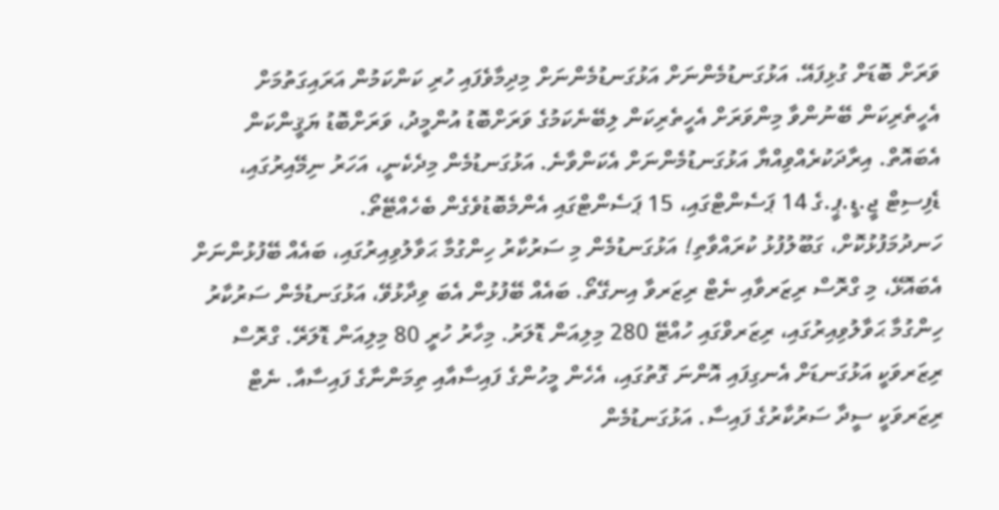ވަރަށް ބޮޑަށް ގުޅިފައޭ. އަޅުގަނޑުމެންނަށް އަޅުގަނޑުމެންނަށް މިދިމާވެފައި ހުރި ކަންކަމުން އަރައިގަތުމަށް އެހީތެރިކަން ބޭނުންވާ މިންވަރަށް އެހީތެރިކަން ލިބޭނެކަމުގެ ވަރަށްބޮޑު އުންމީދު، ވަރަށްބޮޑު ޔަޤީންކަން އެބައޮތް. އިރާދަކުރެއްވިއްޔާ އަޅުގަނޑުމެންނަށް އެކަންވާނެ. އަޅުގަނޑުމެން މިދެކެނީ، އަހަރު ނިމޭއިރުގައި، ޑެފިސިޓް ޖީ.ޑީ.ޕީ.ގެ 14 ޕަސެންޓްގައި، 15 ޕަސެންޓްގައި އެންމެބޮޑުވެގެން ބެހެއްޓޭތޯ.
ހަނދުމަފުޅުކޮށް، ގަބޫލުފުޅު ކުރައްވާތި! އަޅުގަނޑުމެން މި ސަރުކާރު ހިންގުމާ ޙަވާލުވިއިރުގައި، ބައެއް ބޭފުޅުންނަށް އެބައޮޅޭ، މި ގްރޮސް ރިޒަރވާއި ނެޓް ރިޒަރވާ އިނގޭތޯ. ބައެއް ބޭފުޅުން އެބަ ވިދާޅުވޭ، އަޅުގަނޑުމެން ސަރުކާރު ހިންގުމާ ޙަވާލުވިއިރުގައި، ރިޒަރވްގައި ހުއްޓޭ 280 މިލިއަން ޑޮލަރު. މިހާރު ހުރީ 80 މިލިއަން ޑޮލަރޭ. ގްރޮސް ރިޒަރވަކީ އަޅުގަނޑަށް އެނގިފައި އޮންނަ ގޮތުގައި، އެހެން މީހުންގެ ފައިސާއާއި ތިމަންނާގެ ފައިސާއާ. ނެޓް ރިޒަރވަކީ ސީދާ ސަރުކާރުގެ ފައިސާ. އަޅުގަނޑުމެން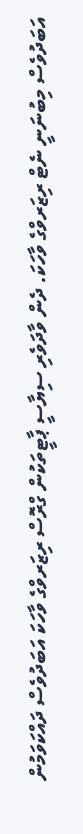އަބަދުވެސް މިބުނަނީ ނެޓް ރިޒަރވްގެ ވާހަކަ. ދެން ވާދަވެރި ސިޔާސީ ޕާޓީތަކުން ގްރޮސް ރިޒަރވްގެ ވާހަކަ އަބަދުވެސް ދައްކަވަމުން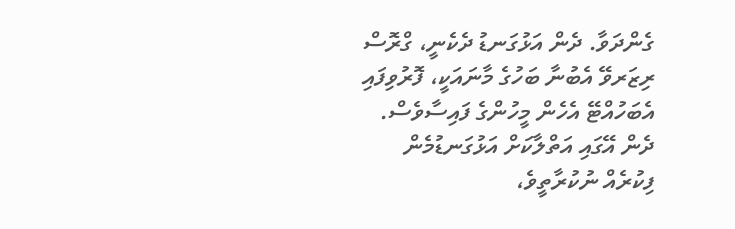ގެންދަވާ. ދެން އަޅުގަނޑު ދެކެނީ، ގްރޮސް ރިޒަރވޭ އެބުނާ ބަހުގެ މާނައަކީ، ފޮރުވިފައި އެބަހުއްޓޭ އެހެން މީހުންގެ ފައިސާވެސް. ދެން އޭގައި އަތްލާކަށް އަޅުގަނޑުމެން ފިކުރެއް ނުކުރާތީވެ،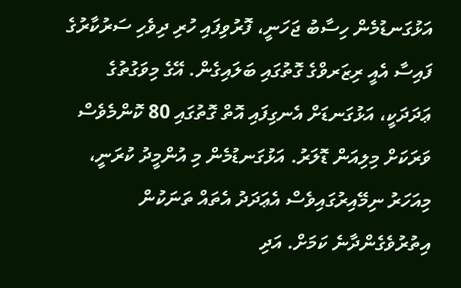އަޅުގަނޑުމެން ހިސާބު ޖަހަނީ، ފޮރުވިފައި ހުރި ދިވެހި ސަރުކާރުގެ ފައިސާ އެއީ ރިޒަރވްގެ ގޮތުގައި ބަލައިގެން. އޭގެ މިވަގުތުގެ ޢަދަދަކީ، އަޅުގަނޑަށް އެނގިފައި އޮތް ގޮތުގައި 80 ކޮންމެވެސް ވަރަކަށް މިލިއަން ޑޮލަރު. އަޅުގަނޑުމެން މި އުންމީދު ކުރަނީ، މިއަހަރު ނިމޭއިރުގައިވެސް އެޢަދަދު އެތައް ތަނަކުން އިތުރުވެގެންދާނެ ކަމަށް. އަދި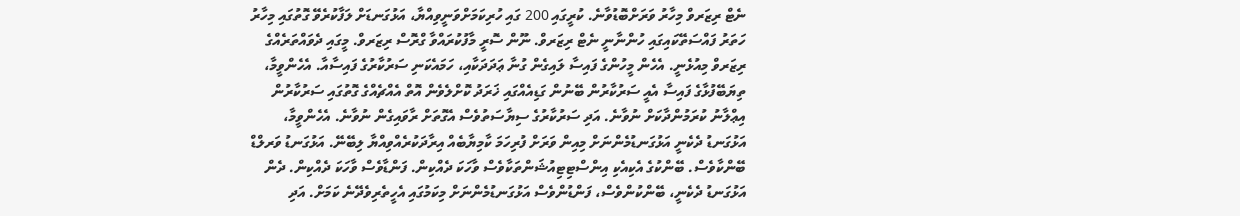ނެޓް ރިޒަރވް މިހާރު ވަރަށްބޮޑުވާނެ. ކުރީގައި 200 ގައި ހުރިކަމަށްވަނީވިއްޔާ، އަޅުގަނޑަށް ލަފާކުރެވޭ ގޮތުގައި މިހާރު ހަތަރު ފައްސަތޭކައިގައި ހުންނާނީ ނެޓް ރިޒަރވް. ނޫން ސޮރީ މާފުކުރައްވާ ގްރޮސް ރިޒަރވް. މީގައި ދެވައްތަރެއްގެ ރިޒަރވް މިއުޅެނީ. އެހެން މީހުންގެ ފައިސާ ލައިގެން ގުނާ ޢަދަދަކާއި، ހަމައެކަނި ސަރުކާރުގެ ފައިސާއާ. އެހެންވީމާ، ތިޔަބޭފުޅާގެ ފައިސާ އެއީ ސަރުކާރުން ބޭނުން ގަޑިއެއްގައި ޚަރަދު ކޮށްލެވެން އޮތް އެއްޗެއްގެ ގޮތުގައި ސަރުކާރުން އިޢްލާނު ކުރަމުންދާކަށް ނުވާނެ. އަދި ސަރުކާރުގެ ސިޔާސަތުވެސް އެގޮތަށް ރާވައިގެން ނުވާނެ. އެހެންވީމާ، އަޅުގަނޑު ދެކެނީ އަޅުގަނޑުމެންނަށް މިއިން ވަރަށް ފުރިހަމަ ކާމިޔާބެއް އިރާދަކުރެއްވިއްޔާ ލިބޭނޭ. އަޅުގަނޑު ވަރލްޑް ބޭންކާވެސް. ބޭންކުގެ އެކިއެކި އިންސްޓިޓިއުޝަންތަކާވެސް ވާހަކަ ދެއްކިން. ފަންޑާވެސް ވާހަކަ ދެއްކިން. ދެން އަޅުގަނޑު ދެކެނީ، ބޭންކުންވެސް، ފަންޑުންވެސް އަޅުގަނޑުމެންނަށް މިކަމުގައި އެހީތެރިވެދޭނެ ކަމަށް. އަދި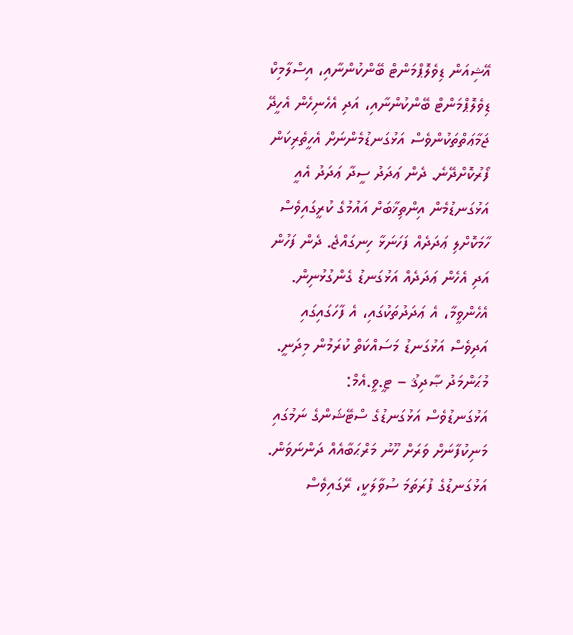އޭޝިއަން ޑިވެލޮޕްމަންޓް ބޭންކުންނާއި، އިސްލާމިކް ޑިވެލޮޕްމަންޓް ބޭންކުންނާއި، އަދި އެހެނިހެން އެހީދޭ ޖަމާޢަތްތަކުންވެސް އަޅުގަނޑުމެންނަށް އެހީތެރިކަން ފޯރުކޮށްދޭނެ. ދެން ޢަދަދު ސީދާ ޢަދަދު އެއީ އަޅުގަނޑުމެން އިންތިޚާބަށް އައުމުގެ ކުރީގައިވެސް ހާމަކޮށްލި ޢަދަދެއް ފަހަނަޅާ ހިނގައްޖެ. ދެން ފަހުން އަދި އެހެން ޢަދަދެއް އަޅުގަނޑު ގެންގުޅުނިން. އެހެންވީމާ، އެ ޢަދަދުތަކުގައި، އެ ފާހަގައިގައި އަދިވެސް އަޅުގަނޑު މަސައްކަތް ކުރަމުން މިދަނީ.
މުޙަންމަދު ޞާދިޤު – ޓީ.ވީ.އެމް:
އަޅުގަނޑުވެސް އަޅުގަނޑުގެ ސްޓޭޝަންގެ ނަމުގައި މަނިކުފާނަށް ވަރަށް ހޫނު މަރްޙަބާއެއް ދަންނަވަން. އަޅުގަނޑުގެ ފުރަތަމަ ސުވާލަކީ، ރޭގައިވެސް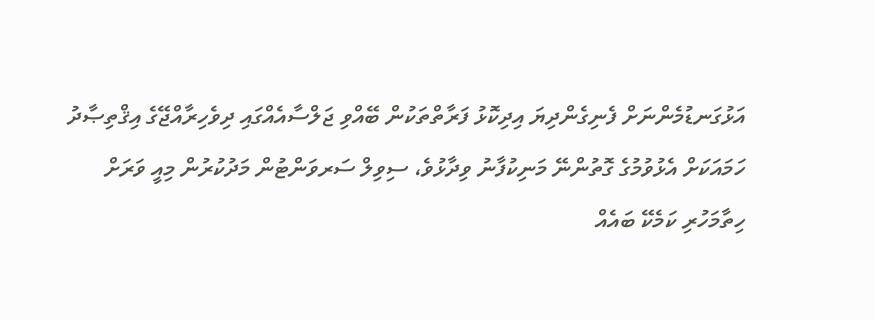އަޅުގަނޑުމެންނަށް ފެނިގެންދިޔަ އިދިކޮޅު ފަރާތްތަކުން ބޭއްވި ޖަލްސާއެއްގައި ދިވެހިރާއްޖޭގެ އިޤްތިޞާދު ހަމައަކަށް އެޅުވުމުގެ ގޮތުންނޭ މަނިކުފާނު ވިދާޅުވެ، ސިވިލް ސަރވަންޓުން މަދުކުރުން މިއީ ވަރަށް ހިތާމަހުރި ކަމެކޭ ބައެއް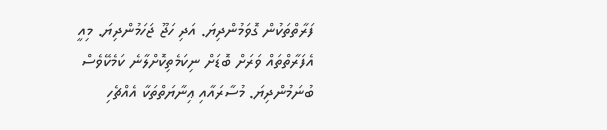ފަރާތްތަކުން ގޮވަމުންދިޔަ. އަދި ހަޖޫ ޖަހަމުންދިޔަ. މިއީ އެފަރާތްތައް ވަރަށް ބޮޑަށް ނިކަމެތިކޮށްލާނެ ކަމެކޭވެސް ބުނަމުންދިޔަ. މުސާރައާއި ޢިނާޔަތްތަކާ އެއްޗެހި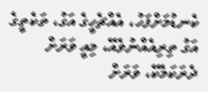ކެނޑުމަށްފަހު، އެއްޗެހީގެ އަގު، ތަކެތީގެ އަގު ތިރިއެއްނުވެއޭ، މިއީ ވަރަށް ދެރަކަމެކޭ، ވަރަށް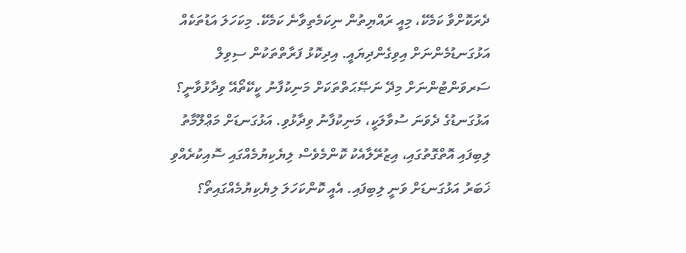ދެރަކޮށްވާ ކަމެކޭ، މިއީ ރައްޔިތުން ނިކަމެތިވާނެ ކަމެކޭ. މިކަހަލަ އަޑުތަކެއް އަޅުގަނޑުމެންނަށް އިވިގެންދިޔައީ. އިދިކޮޅު ފަރާތްތަކުން ސިވިލް ސަރވަންޓުންނަށް މިދޭ ނަޞޭޙަތްތަކަށް މަނިކުފާނު ކީކޭތޯއޭ ވިދާޅުވާނީ؟
އަޅުގަނޑުގެ ދެވަނަ ސުވާލަކީ، މަނިކުފާނު ވިދާޅުވި. އަޅުގަނޑަށް މަޢްލޫމާތު ލިބިފައި އޮތްގޮތުގައި، އިޒުރޭލާއެކު ކޮންމެވެސް ލިޔެކިޔުމެއްގައި ސޮއިކުރެއްވި ޚަބަރު އަޅުގަނޑަށް ވަނީ ލިބިފައި. އެއީ ކޮންކަހަލަ ލިޔެކިޔުމެއްގައިތޯ؟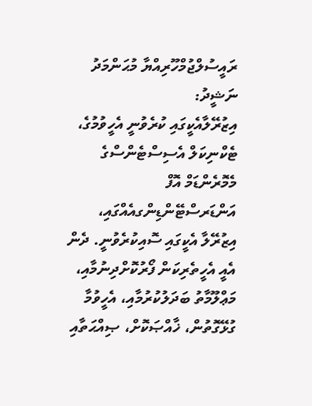ރައީސުލްޖުމްހޫރިއްޔާ މުޙަންމަދު ނަޝީދު:
އިޒުރޭލާއެކީގައި ކުރެވުނީ އެހީވުމުގެ، ޓެކްނިކަލް އެސިސްޓެންސްގެ މެމޮރެންޑަމް އޮފް އަންޑަރސްޓޭންޑިންގއެއްގައި، އިޒުރޭލާ އެކީގައި ސޮއިކުރެވުނީ. ދެން އެއީ އެހީތެރިކަން ފޯރުކޮށްދިނުމާއި، މަޢްލޫމާތު ބަދަލުކުރުމާއި، އެހީވުމާ ގުޅޭގޮތުން، ޚާއްޞަކޮށް، ޞިއްޙަތާއި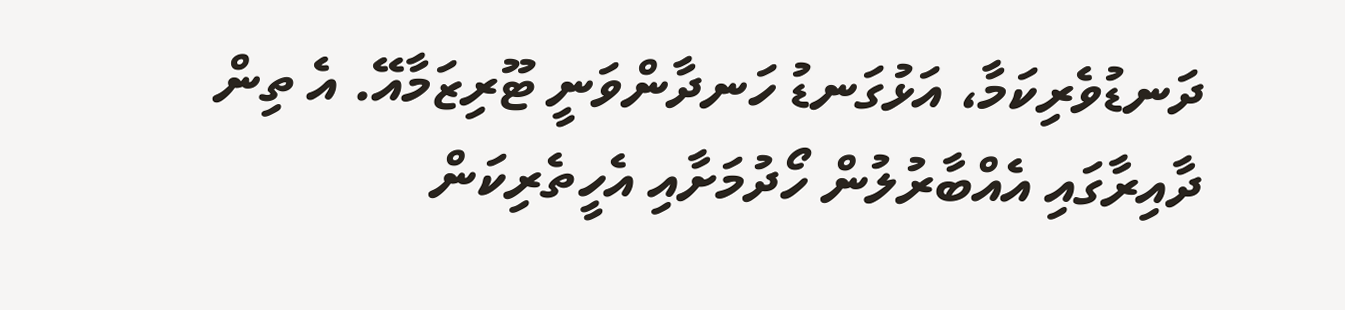ދަނޑުވެރިކަމާ، އަޅުގަނޑު ހަނދާންވަނީ ޓޫރިޒަމާއޭ. އެ ތިން ދާއިރާގައި އެއްބާރުލުން ހޯދުމަށާއި އެހީތެރިކަން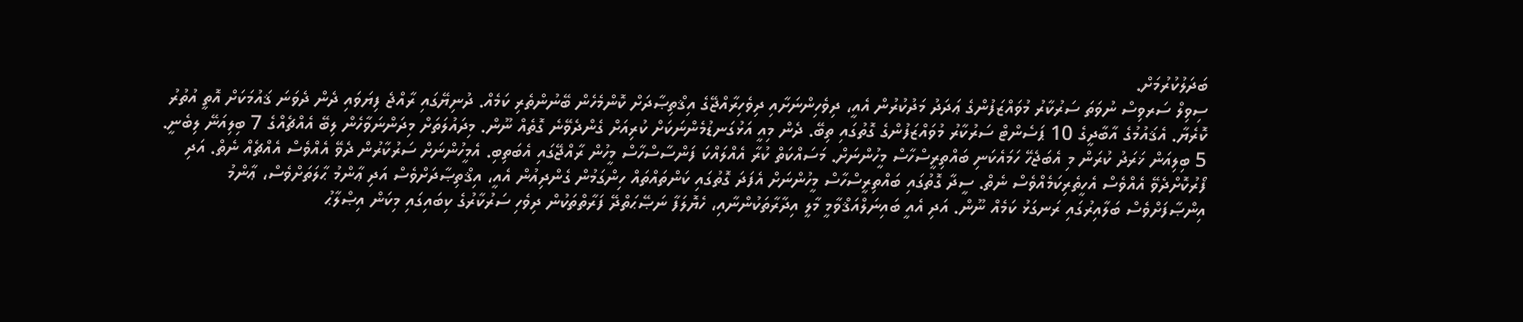ބަދަލުކުރުމަށް.
ސިވިލް ސަރވިސް ނުވަތަ ސަރުކާރު މުވައްޒަފުންގެ ޢަދަދު މަދުކުރުން އެއީ، ދިވެހިންނަށާއި ދިވެހިރާއްޖޭގެ އިޤްތިޞާދަށް ކޮންމެހެން ބޭނުންތެރި ކަމެއް. ދުނިޔޭގައި ރާއްޖެ ފިޔަވައި ދެން ދެވަނަ ޤައުމަކަށް އޮތީ އުތުރު ކޮރެޔާ. އެޤައުމުގެ އާބާދީގެ 10 ޕަސެންޓް ސަރުކާރު މުވައްޒަފުންގެ ގޮތުގައި ތިބޭ. ދެން މިއީ އަޅުގަނޑުމެންނަކަށް ކުރިއަށް ގެންދެވޭނެ ގޮތެއް ނޫން. މިދައުލަތަށް މިދަންނަވާހެން ލިބޭ އެއްޗެއްގެ 7 ބިލިއަނޭ ލިބެނީ. 5 ބިލިއަން ޚަރަދު ކުރަން މި އެބަޖެހޭ ހަމައެކަނި ބައްތިރީސްހާސް މީހުންނަށް. މަސައްކަތް ކުރާ އެއްލައްކަ ފަންސާސްހާސް މީހުން ރާއްޖޭގައި އެބަތިބި. އެމީހުންނަށް ސަރުކާރުން ދެވޭ އެއްވެސް އެއްޗެއް ނެތް. އަދި ފޯރުކޮށްދެވޭ އެއްވެސް އެހީތެރިކަމެއްވެސް ނެތް. ސީދާ ގޮތުގައި ބައްތިރީސްހާސް މީހުންނަށް އެފަދަ ގޮތުގައި ކަންތައްތައް ހިންގަމުން ގެންދިއުން އެއީ، އިޤްތިޞާދަށްވެސް އަދި ޢާންމު ޙާލަތަށްވެސް، ޢާންމު އިންޞާފަށްވެސް ބަލާއިރުގައި ރަނގަޅު ކަމެއް ނޫން. އަދި އެއީ ބައިނަލްއަޤްވާމީ މާލީ އިދާރާތަކުންނާއި، ހެޔޮލަފާ ނަޞޭޙަތްދޭ ފަރާތްތަކުން ދިވެހި ސަރުކާރުގެ ކިބައިގައި މިކަން އިޞްލާޙު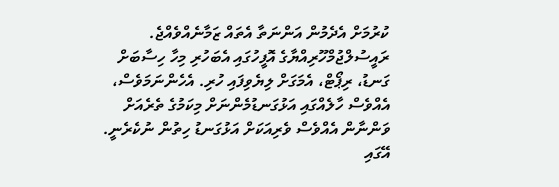ކުރުމަށް އެދެމުން އަންނަތާ އެތައް ޒަމާނެއްވެއްޖެ. ރައީސުލްޖުމްހޫރިއްޔާގެ އޮފީހުގައި އެބަހުރި މިހާ ހިސާބަށް ގަނޑު، ރިޕޯޓް، އެމަގަށް ލިޔެވިފައި ހުރި. އެހެންނަމަވެސް، އެއްވެސް ހާލެއްގައި އަޅުގަނޑުމެންނަށް މިކަމުގެ ތެރެއަށް ވަންނާން އެއްވެސް ވެރިއަކަށް އަޅުގަނޑު ހިތުން ނުކެރެނީ. އޭގައި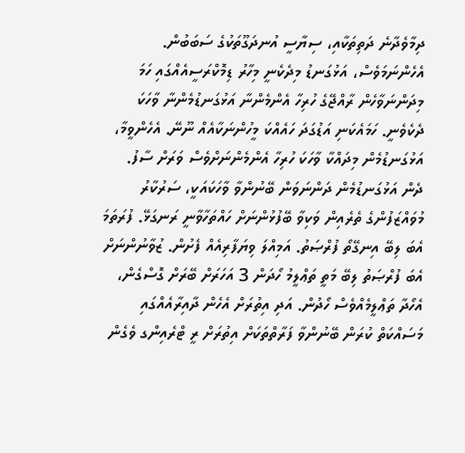ދިމާވެދާނެ ދަތިތަކާއި، ސިޔާސީ އުނދަގޫތަކުގެ ސަބަބުން. އެހެންނަމަވެސް، އަޅުގަނޑު މިދެކެނީ މިހާރު ޑިމޮކްރަސީއެއްގައި ހަމަ މިދަންނަވާހެން ރާއްޖޭގެ ހުރިހާ އެންމެންނާ އަޅުގަނޑުމެންނާ ވާހަކަ ދެކެވެނީ. ހަމައެކަނި އަޑުގަދަ ހައެއްކަ މީހުންނަކާއެއް ނޫނޭ. އެހެންވީމާ، އަޅުގަނޑުމެން މިދައްކާ ވާހަކަ ހުރިހާ އެންމެންނަށްވެސް ވަރަށް ސާފު.
ދެން އަޅުގަނޑުމެން ދަންނަވަން ބޭނުންވާ ވާހަކައަކީ، ސަރުކާރު މުވައްޒަފުންގެ ތެރެއިން ވަކިވާ ބޭފުޅުންނަށް ހައްތަހާވާނީ ރަނގަޅޭ. ފުރަތަމަ އެބަ ލިބޭ އިނގޭތޯ ފުރްޞަތު. އަމިއްލަ ވިޔަފާރިއެއް ފެށުން. ޒުވާނުންނަށް އެބަ ފުރްޞަތު ލިބޭ މަތީ ތަޢްލީމު ހޯދަން 3 އަހަރަށް ބޭރަށް ގޮސްގެން، އެހޯދާ ތަޢްލީމެއްވެސް ހޯދުން. އަދި އިތުރަށް އެހެން ދާއިރާއެއްގައި މަސައްކަތް ކުރަން ބޭނުންވާ ފަރާތްތަކަށް އިތުރަށް ރީ ޓްރެއިންގ ވެގެން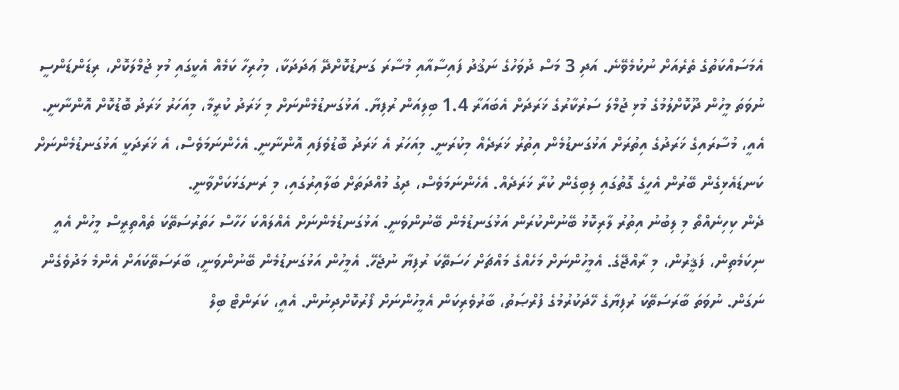އެމަސައްކަތުގެ ތެރެއަށް ނުކުމެވޭނެ. އަދި 3 މަސް ދުވަހުގެ ނަޤުދު ފައިސާއާއި މުސާރަ ގަނޑުކޮށްދޭ ޢަދަދަކާ، މިހުރިހާ ކަމެއް އެކީގައި މުޅި ޖުމްލަކޮށް، ރިޑަންޑަންސީ ނުވަތަ މީހުން ދޫކޮށްލުމުގެ މުޅި ޖުމްލަ ސަރުކާރުގެ ޚަރަދަށް އެބައަރާ 1.4 ބިލިއަން ރުފިޔާ. އަޅުގަނޑުމެންނަށް މި ޚަރަދު ކުރީމާ، މިއަހަރު ޚަރަދު ބޮޑުކޮށް އޮންނާނީ. އެއީ، މުސާރައިގެ ޚަރަދުގެ އިތުރަށް އަޅުގަނޑުމެން އިތުރު ޚަރަދެއް މިކުރަނީ. މިއަހަރު އެ ޚަރަދު ބޮޑުވެފައި އޮންނާނީ. އެހެންނަމަވެސް، އެ ޚަރަދަކީ އަޅުގަނޑުމެންނަށް ކަނޑައެޅިގެން ބޭރުން އެހީގެ ގޮތުގައި ލިބިގެން ކުރާ ޚަރަދެއް. އެހެންނަމަވެސް، ދިގު މުއްދަތަށް ބަލާއިރުގައި، މި ރަނގަޅަކަށްވާނީ.
ދެން ކިހިނެއްތޯ މި ލިބުނު އިތުރު ލާރިކޮޅު ބޭނުންކުރަން އަޅުގަނޑުމެން ބޭނުންވަނީ. އަޅުގަނޑުމެންނަށް އެއްލައްކަ ހަހާސް ހަތަރުސަތޭކަ ތެއްތިރީސް މީހުން އެއީ ނިކަމެތިން، ފަޤީރުން، މި ރާއްޖޭގެ. އެމީހުންނަށް މަހެއްގެ މައްޗަށް ހަސަތޭކަ ރުފިޔާ ނުޖެހޭ. އެމީހުން އަޅުގަނޑުމެން ބޭނުންވަނީ، ބާރަސަތޭކައަށް އެންމެ މަދުވެގެން ނަގަން. ނުވަތަ ބާރަސަތޭކަ ރުފިޔާގެ ހޭދަކުރުމުގެ ފުރްޞަތު، ބާރުވެރިކަން އެމީހުންނަށް ފޯރުކޮށްދިނުން. އެއީ، ކަރަންޓް ބިލް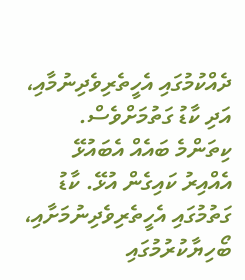ދެއްކުމުގައި އެހީތެރިވެދިނުމާއި، އަދި ކާޑު ގަތުމަށްވެސް. ކިތަންމެ ބައެއް އެބައުޅޭ އެއްއިރު ކައިގެން އުޅޭ. ކާޑު ގަތުމުގައި އެހީތެރިވެދިނުމަށާއި، ބޯހިޔާކުރުމުގައި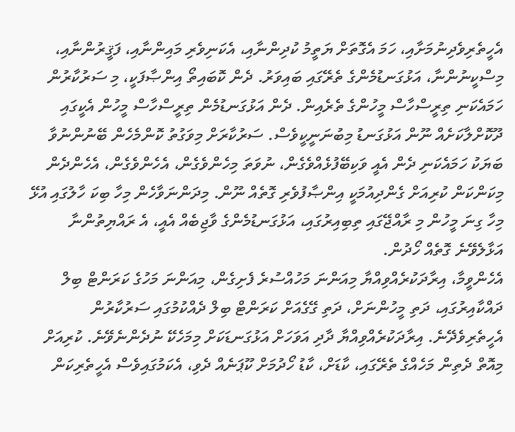އެހީތެރިވެދިނުމަށާއި، ހަމަ އެގޮތަށް ޔަތީމު ކުދިންނާއި، އެކަނިވެރި މައިންނާއި، ފަޤީރުންނާއި، މިސްކީނުންނާ، އަޅުގަނޑުމެންގެ ތެރޭގައި ބައިވަރު. ދެން ކޮބައިތޯ އިންޞާފަކީ، މި ސަރުކާރުން ހަމައެކަނި ތިރީސްހާސް މީހުންގެ ތެރެއިން. ދެން އަޅުގަނޑުމެން ތިރީސްހާސް މީހުން އެކީގައި ދޫކޮށްލާކަށެއް ނޫން އަޅުގަނޑު މިބުނަނީކީވެސް. ސަރުކާރަށް މިވަގުތު ކޮންމެހެން ބޭނުންނުވާ ބަޔަކު ހަމައެކަނި ދެން އެއީ ވަކިބޭފުޅެއްވެގެން، ނުވަތަ މިހެންވެގެން، އެހެންވެގެން، އެހެންދެން މިކަންކަން ކުރިއަށް ގެންދިއުމަކީ އިންޞާފުވެރި ގޮތެއް ނޫން. މިދަންނަވާހެން މިހާ ބިކަ ހާލުގައި އުޅޭ މިހާ ގިނަ މީހުން މި ރާއްޖޭގައި ތިބިއިރުގައި، އަޅުގަނޑުމެންގެ ވާޖިބެއް އެއީ، އެ ރައްޔިތުންނާ އަޅާލެވޭނެ ގޮތެއް ހޯދުން.
އެހެންވީމާ، އިރާދަކުރެއްވިއްޔާ މިއަންނަ މަހުއްސުރެ ފެށިގެން، މިއަންނަ މަހުގެ ކަރަންޓް ބިލް ދައްކާއިރުގައި، ދަތި މީހުންނަށް، ދަތި ގޭގެއަށް ކަރަންޓް ބިލް ދެއްކުމުގައި ސަރުކާރުން އެހީތެރިވެދޭނެ. އިރާދަކުރެއްވިއްޔާ ދާދި އަވަހަށް އަޅުގަނޑަކަށް މިމަހެކޭ ނުދެންނެވޭނެ. ކުރިއަށް މިއޮތް ދެތިން މަހެއްގެ ތެރޭގައި، ކާޑަށް، ކާޑު ހޯދުމަށް ކޫޕަނެއް ދެވި، އެކަމުގައިވެސް އެހީތެރިކަން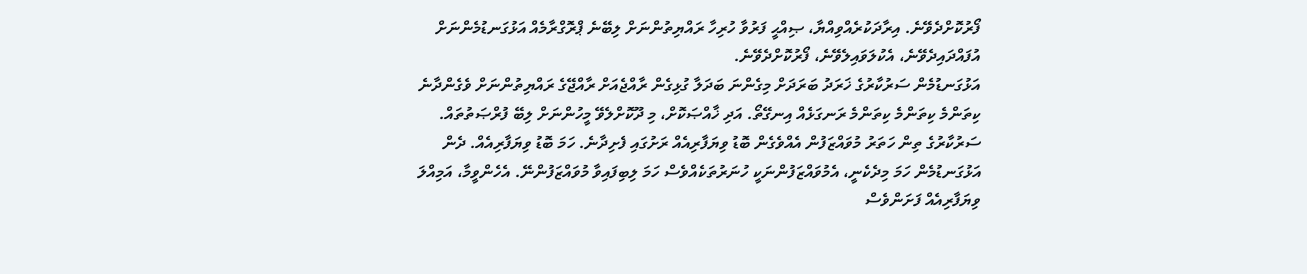ފޯރުކޮށްދެވޭނެ. އިރާދަކުރެއްވިއްޔާ، ޞިއްޙީ ފަރުވާ ހުރިހާ ރައްޔިތުންނަށް ލިބޭނެ ޕްރޮގްރާމެއް އަޅުގަނޑުމެންނަށް އުފައްދައިދެވޭނެ، އެކުލަވައިލެވޭނެ، ފޯރުކޮށްދެވޭނެ.
އަޅުގަނޑުމެން ސަރުކާރުގެ ޚަރަދު ބަރަދަށް މިގެންނަ ބަދަލާ ގުޅިގެން ރާއްޖެއަށް ރާއްޖޭގެ ރައްޔިތުންނަށް ވެގެންދާނެ ކިތަންމެ ކިތަންމެ ކިތަންމެ ރަނގަޅެއް އިނގޭތޯ. އަދި ޚާއްޞަކޮށް، މި ދޫކޮށްލެވޭ މީހުންނަށް ލިބޭ ފުރްޞަތުތައް. ސަރުކާރުގެ ތިން ހަތަރު މުވައްޒަފުން އެއްވެގެން ބޮޑު ވިޔަފާރިއެއް ރަށުގައި ފެށިދާނެ. ހަމަ ބޮޑު ވިޔަފާރިއެއް. ދެން އަޅުގަނޑުމެން ހަމަ މިދެކެނީ، އެމުވައްޒަފުންނަކީ ހުނަރުތަކެއްވެސް ހަމަ ލިބިފައިވާ މުވައްޒަފުންނޭ. އެހެންވީމާ، އަމިއްލަ ވިޔަފާރިއެއް ފަށަންވެސް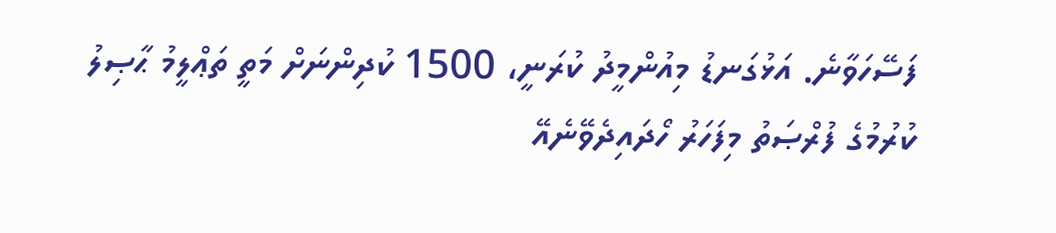ފަސޭހަވާނެ. އަޅުގަނޑު މިއުންމީދު ކުރަނީ، 1500 ކުދިންނަށް މަތީ ތަޢްލީމު ޙާޞިލު ކުރުމުގެ ފުރްޞަތު މިފަހަރު ހޯދައިދެވޭނެއޭ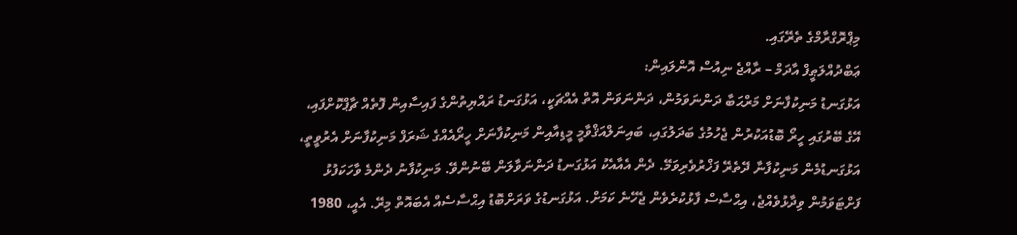މިޕްރޮގްރާމްގެ ތެރޭގައި.
ޢަބްދުއްލަޠީފް އާދަމް – ރާއްޖެ ނިއުސް އޮންލައިން:
އަޅުގަނޑު މަނިކުފާނަށް މަރްޙަބާ ދަންނަވަމުން، ދަންނަވަން އޮތް އެއްޗަކީ، އަޅުގަނޑު ރައްޔިތުންގެ ފައިސާއިން ފޮތެއް ޗާޕްކޮށްފައި، އޭގެ ބޭރުގައި ހީރޯ ބޮޑުއަކުރުން ޖެހުމުގެ ބަދަލުގައި، ބައިނަލްއަޤްވާމީ މީޑިއާއިން މަނިކުފާނަށް ހީރޯއެއްގެ ޝަރަފް މަނިކުފާނަށް އެރުވީތީ، އަޅުގަނޑުމެން މަނިކުފާނާ ދޭތެރޭ ފަޚްރުވެރިވަމޭ. ދެން އެއާއެކު އަޅުގަނޑު ދަންނަވާލަން ބޭނުންވޭ. މަނިކުފާނު ދެންމެ ވާހަކަފުޅު ފަށްޓަވަމުން ވިދާޅުވެއްޖެ، އިޙްސާސް ފާޅުކުރެވެން ޖެހޭނެ ކަމަށް. އަޅުގަނޑުގެ ވަރަށްބޮޑު އިޙްސާސެއް އެބައޮތް މިރޭ. އެއީ، 1980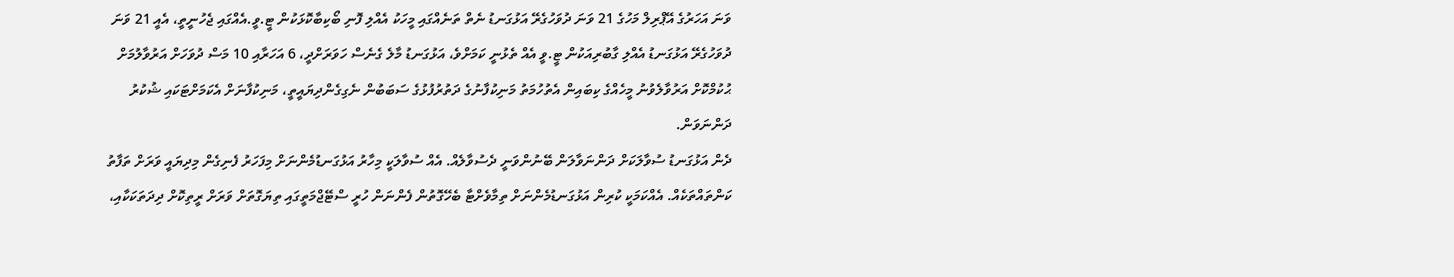ވަނަ އަހަރުގެ އޭޕްރިލް މަހުގެ 21 ވަނަ ދުވަހުގެރޭ އަޅުގަނޑު ނެތް ތަނެއްގައި މީހަކު އެއްލި ފޮނި ބޯކިބާކޮޅަކުން ޓީ.ވީ.އެއްގައި ޖެހުނީތީ، އެއީ 21 ވަނަ ދުވަހުގެރޭ އަޅުގަނޑު އެއްލި ގާބުރިއަކުން ޓީ.ވީ އެއް ތެޅުނީ ކަމަށްވެ، އަޅުގަނޑު މާލެ ގެނެސް ހަވަރަށްދީ، 6 އަހަރާއި 10 މަސް ދުވަހަށް އަރުވާލުމަށް ޙުކުމްކޮށް އަރުވާލެވުނު މީހެއްގެ ކިބައިން އެތުހުމަތު މަނިކުފާނުގެ ދަތުރުފުޅުގެ ސަބަބުން ނެގިގެންދިޔައީތީ، މަނިކުފާނަށް އެކަމަށްޓަކައި ޝުކުރު ދަންނަވަން.
ދެން އަޅުގަނޑު ސުވާލަކަށް ދަންނަވާލަން ބޭނުންވަނީ ދެސުވާލެއް. އެއް ސުވާލަކީ މިހާރު އަޅުގަނޑުމެންނަށް މިފަހަރު ފެނިގެން މިދިޔައީ ވަރަށް ތަފާތު ކަންތައްތަކެއް. އެއްކަމަކީ ކުރިން އަޅުގަނޑުމެންނަށް ތިމާވެށްޓާ ބެހޭގޮތުން ފެންނަން ހުރީ ސްޓޭޖްމަތީގައި ތިޔަގޮތަށް ވަރަށް ރީތިކޮށް ދިދަތަކަކާއި،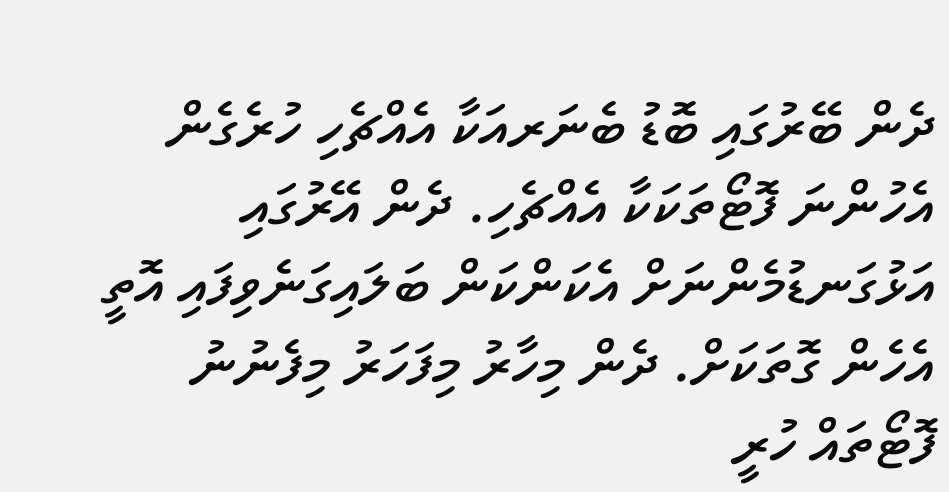ދެން ބޭރުގައި ބޮޑު ބެނަރއަކާ އެއްޗެހި ހުރެގެން އެހުންނަ ފޮޓޯތަކަކާ އެއްޗެހި. ދެން އޭރުގައި އަޅުގަނޑުމެންނަށް އެކަންކަން ބަލައިގަނެވިފައި އޮތީ އެހެން ގޮތަކަށް. ދެން މިހާރު މިފަހަރު މިފެނުނު ފޮޓޯތައް ހުރީ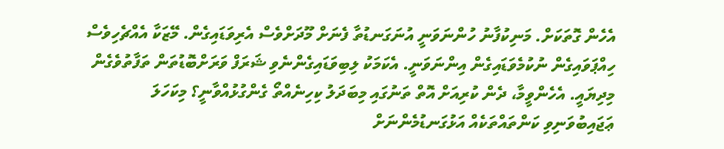އެހެން ގޮތަކަށް. މަނިކުފާނު ހުންނަވަނީ އުނަގަނޑުތާ ފެނަށް މޫދަށްވެސް އެރިވަޑައިގެން. މޭޒަކާ އެއްޗެހިވެސް ހިއްޕަވައިގެން ނުކުމެވަޑައިގެން އިންނަވަނީ. އެކަމަކު ލިބިވަޑައިގެންނެވި ޝަރަފް ވަރަށްބޮޑުތަން ތަފާތުވެގެން މިދިޔައީ. އެހެންވީމާ، ދެން ކުރިއަށް އޮތް ތަނުގައި މިބަދަލު ކިހިނެއްތޯ ގެންގުޅުއްވާނީ؟ މިކަހަލަ ޢަޖައިބުވަނިވި ކަންތައްތަކެއް އަޅުގަނޑުމެންނަށް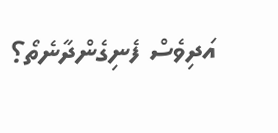އަދިވެސް ފެނިގެންދާނެތޯ؟